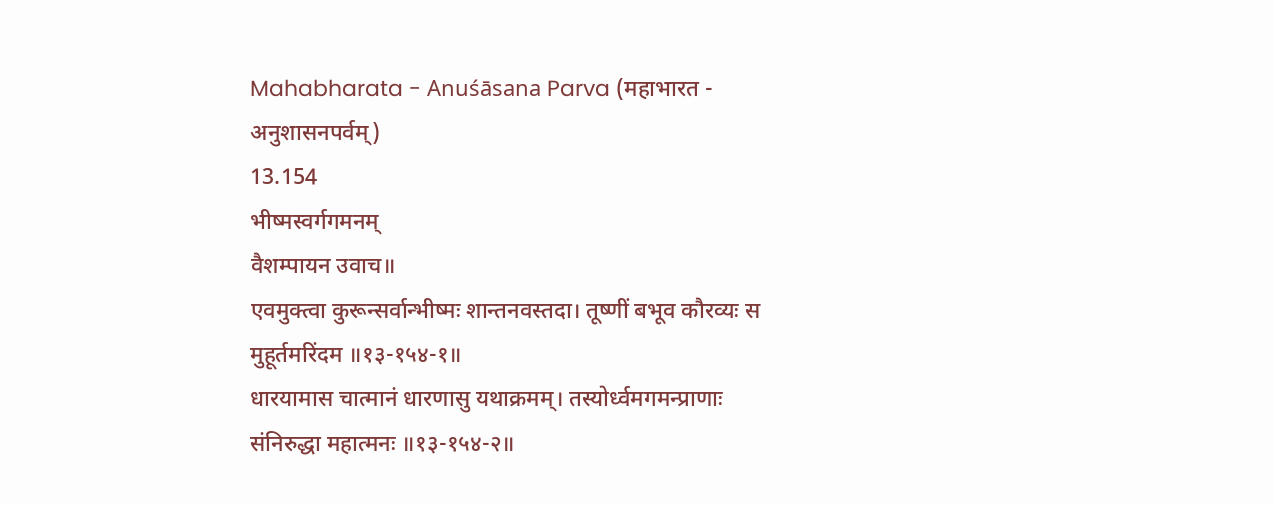Mahabharata - Anuśāsana Parva (महाभारत - अनुशासनपर्वम्)
13.154
भीष्मस्वर्गगमनम्
वैशम्पायन उवाच॥
एवमुक्त्वा कुरून्सर्वान्भीष्मः शान्तनवस्तदा। तूष्णीं बभूव कौरव्यः स मुहूर्तमरिंदम ॥१३-१५४-१॥
धारयामास चात्मानं धारणासु यथाक्रमम्। तस्योर्ध्वमगमन्प्राणाः संनिरुद्धा महात्मनः ॥१३-१५४-२॥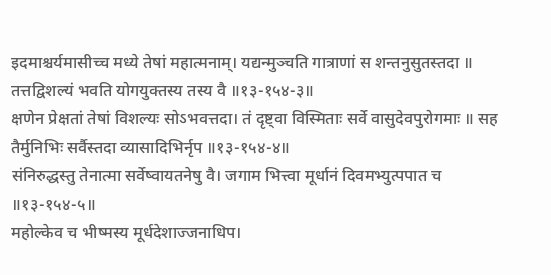इदमाश्चर्यमासीच्च मध्ये तेषां महात्मनाम्। यद्यन्मुञ्चति गात्राणां स शन्तनुसुतस्तदा ॥ तत्तद्विशल्यं भवति योगयुक्तस्य तस्य वै ॥१३-१५४-३॥
क्षणेन प्रेक्षतां तेषां विशल्यः सोऽभवत्तदा। तं दृष्ट्वा विस्मिताः सर्वे वासुदेवपुरोगमाः ॥ सह तैर्मुनिभिः सर्वैस्तदा व्यासादिभिर्नृप ॥१३-१५४-४॥
संनिरुद्धस्तु तेनात्मा सर्वेष्वायतनेषु वै। जगाम भित्त्वा मूर्धानं दिवमभ्युत्पपात च ॥१३-१५४-५॥
महोल्केव च भीष्मस्य मूर्धदेशाज्जनाधिप।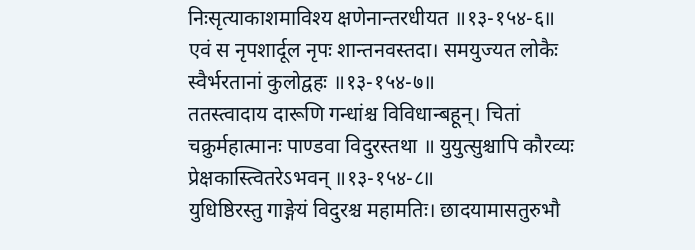निःसृत्याकाशमाविश्य क्षणेनान्तरधीयत ॥१३-१५४-६॥
एवं स नृपशार्दूल नृपः शान्तनवस्तदा। समयुज्यत लोकैः स्वैर्भरतानां कुलोद्वहः ॥१३-१५४-७॥
ततस्त्वादाय दारूणि गन्धांश्च विविधान्बहून्। चितां चक्रुर्महात्मानः पाण्डवा विदुरस्तथा ॥ युयुत्सुश्चापि कौरव्यः प्रेक्षकास्त्वितरेऽभवन् ॥१३-१५४-८॥
युधिष्ठिरस्तु गाङ्गेयं विदुरश्च महामतिः। छादयामासतुरुभौ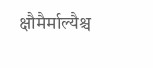क्षौमैर्माल्यैश्च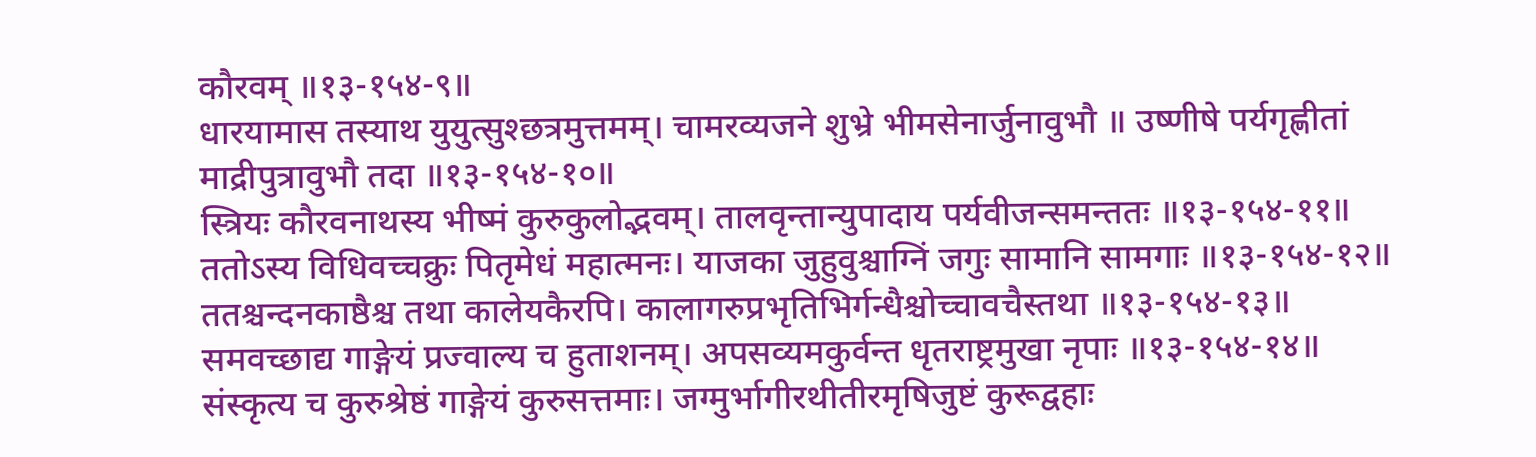कौरवम् ॥१३-१५४-९॥
धारयामास तस्याथ युयुत्सुश्छत्रमुत्तमम्। चामरव्यजने शुभ्रे भीमसेनार्जुनावुभौ ॥ उष्णीषे पर्यगृह्णीतां माद्रीपुत्रावुभौ तदा ॥१३-१५४-१०॥
स्त्रियः कौरवनाथस्य भीष्मं कुरुकुलोद्भवम्। तालवृन्तान्युपादाय पर्यवीजन्समन्ततः ॥१३-१५४-११॥
ततोऽस्य विधिवच्चक्रुः पितृमेधं महात्मनः। याजका जुहुवुश्चाग्निं जगुः सामानि सामगाः ॥१३-१५४-१२॥
ततश्चन्दनकाष्ठैश्च तथा कालेयकैरपि। कालागरुप्रभृतिभिर्गन्धैश्चोच्चावचैस्तथा ॥१३-१५४-१३॥
समवच्छाद्य गाङ्गेयं प्रज्वाल्य च हुताशनम्। अपसव्यमकुर्वन्त धृतराष्ट्रमुखा नृपाः ॥१३-१५४-१४॥
संस्कृत्य च कुरुश्रेष्ठं गाङ्गेयं कुरुसत्तमाः। जग्मुर्भागीरथीतीरमृषिजुष्टं कुरूद्वहाः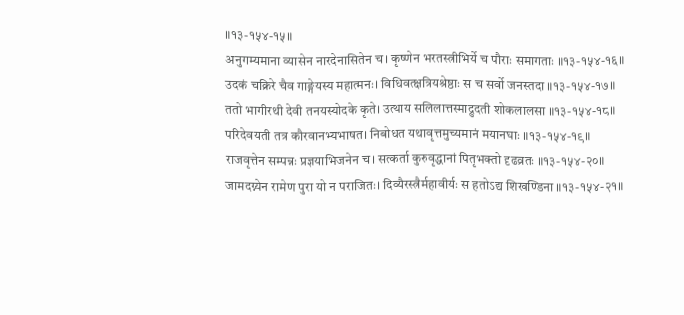॥१३-१५४-१५॥
अनुगम्यमाना व्यासेन नारदेनासितेन च। कृष्णेन भरतस्त्रीभिर्ये च पौराः समागताः ॥१३-१५४-१६॥
उदकं चक्रिरे चैव गाङ्गेयस्य महात्मनः। विधिवत्क्षत्रियश्रेष्ठाः स च सर्वो जनस्तदा ॥१३-१५४-१७॥
ततो भागीरथी देवी तनयस्योदके कृते। उत्थाय सलिलात्तस्माद्रुदती शोकलालसा ॥१३-१५४-१८॥
परिदेवयती तत्र कौरवानभ्यभाषत। निबोधत यथावृत्तमुच्यमानं मयानघाः ॥१३-१५४-१९॥
राजवृत्तेन सम्पन्नः प्रज्ञयाभिजनेन च। सत्कर्ता कुरुवृद्धानां पितृभक्तो दृढव्रतः ॥१३-१५४-२०॥
जामदग्न्येन रामेण पुरा यो न पराजितः। दिव्यैरस्त्रैर्महावीर्यः स हतोऽद्य शिखण्डिना ॥१३-१५४-२१॥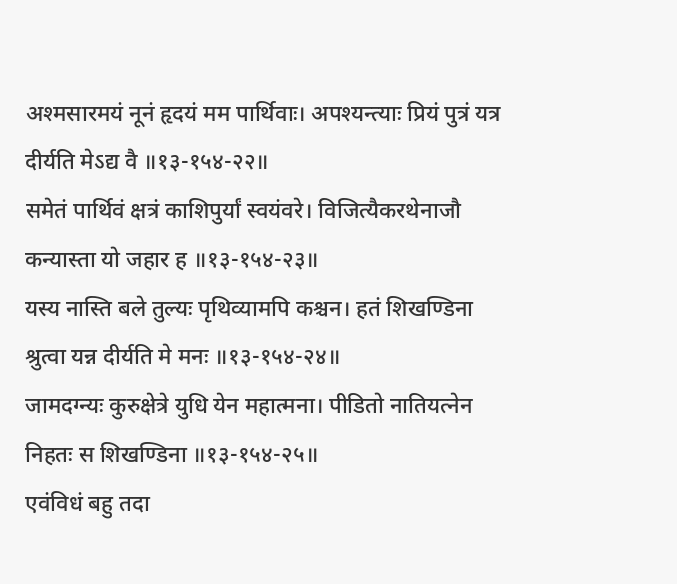अश्मसारमयं नूनं हृदयं मम पार्थिवाः। अपश्यन्त्याः प्रियं पुत्रं यत्र दीर्यति मेऽद्य वै ॥१३-१५४-२२॥
समेतं पार्थिवं क्षत्रं काशिपुर्यां स्वयंवरे। विजित्यैकरथेनाजौ कन्यास्ता यो जहार ह ॥१३-१५४-२३॥
यस्य नास्ति बले तुल्यः पृथिव्यामपि कश्चन। हतं शिखण्डिना श्रुत्वा यन्न दीर्यति मे मनः ॥१३-१५४-२४॥
जामदग्न्यः कुरुक्षेत्रे युधि येन महात्मना। पीडितो नातियत्नेन निहतः स शिखण्डिना ॥१३-१५४-२५॥
एवंविधं बहु तदा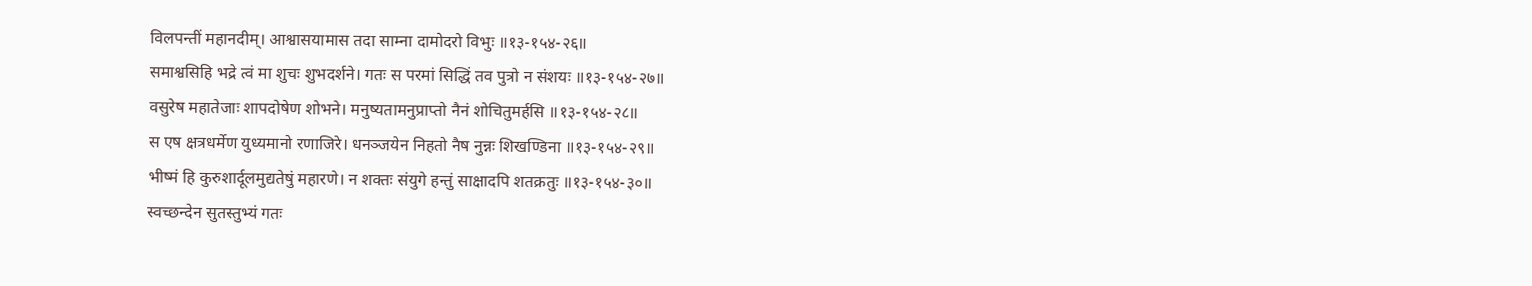विलपन्तीं महानदीम्। आश्वासयामास तदा साम्ना दामोदरो विभुः ॥१३-१५४-२६॥
समाश्वसिहि भद्रे त्वं मा शुचः शुभदर्शने। गतः स परमां सिद्धिं तव पुत्रो न संशयः ॥१३-१५४-२७॥
वसुरेष महातेजाः शापदोषेण शोभने। मनुष्यतामनुप्राप्तो नैनं शोचितुमर्हसि ॥१३-१५४-२८॥
स एष क्षत्रधर्मेण युध्यमानो रणाजिरे। धनञ्जयेन निहतो नैष नुन्नः शिखण्डिना ॥१३-१५४-२९॥
भीष्मं हि कुरुशार्दूलमुद्यतेषुं महारणे। न शक्तः संयुगे हन्तुं साक्षादपि शतक्रतुः ॥१३-१५४-३०॥
स्वच्छन्देन सुतस्तुभ्यं गतः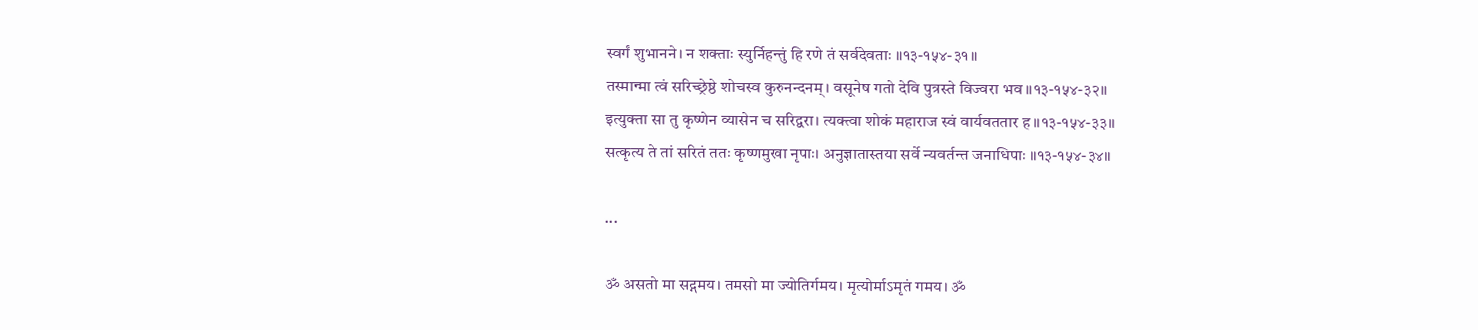स्वर्गं शुभानने। न शक्ताः स्युर्निहन्तुं हि रणे तं सर्वदेवताः ॥१३-१५४-३१॥
तस्मान्मा त्वं सरिच्छ्रेष्ठे शोचस्व कुरुनन्दनम्। वसूनेष गतो देवि पुत्रस्ते विज्वरा भव ॥१३-१५४-३२॥
इत्युक्ता सा तु कृष्णेन व्यासेन च सरिद्वरा। त्यक्त्वा शोकं महाराज स्वं वार्यवततार ह ॥१३-१५४-३३॥
सत्कृत्य ते तां सरितं ततः कृष्णमुखा नृपाः। अनुज्ञातास्तया सर्वे न्यवर्तन्त जनाधिपाः ॥१३-१५४-३४॥

...

ॐ असतो मा सद्गमय। तमसो मा ज्योतिर्गमय। मृत्योर्माऽमृतं गमय। ॐ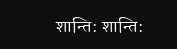शान्ति: शान्ति: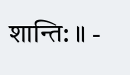शान्ति: ॥ -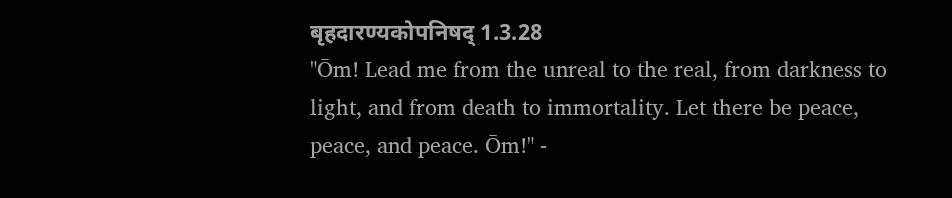बृहदारण्यकोपनिषद् 1.3.28
"Ōm! Lead me from the unreal to the real, from darkness to light, and from death to immortality. Let there be peace, peace, and peace. Ōm!" -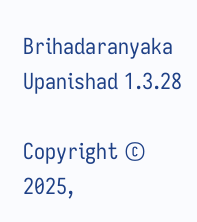Brihadaranyaka Upanishad 1.3.28

Copyright © 2025,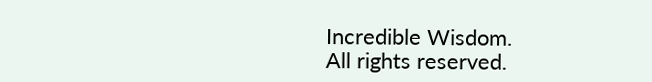Incredible Wisdom.
All rights reserved.